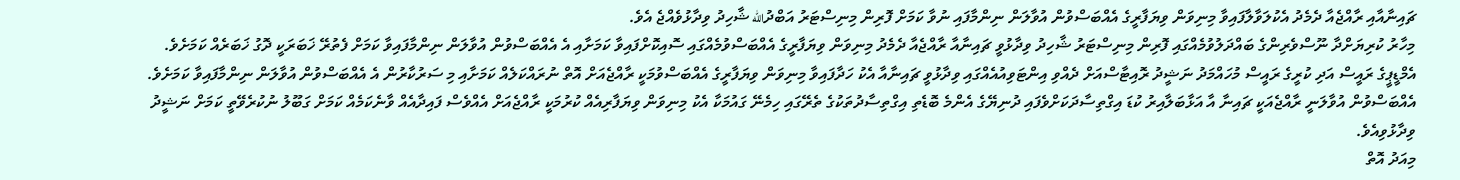ޗައިނާއާއި ރާއްޖެއާ ދެމެދު އެކުލަވާލާފައިވާ މިނިވަން ވިޔަފާރީގެ އެއްބަސްވުން އުވާލަން ނިންމާފައި ނުވާ ކަމަށް ފޮރިން މިނިސްޓަރު އަބްދުالله ޝާހިދު ވިދާޅުވެއްޖެ އެވެ.
މިހާރު ކުރިޔަށްދާ ނޫސްވެރިންގެ ބައްދަލުވުމެއްގައި ފޮރިން މިނިސްޓަރު ޝާހިދު ވިދާޅުވީ ޗައިނާއާ ރާއްޖެއާ ދެމެދު މިނިވަން ވިޔަފާރީގެ އެއްބަސްވުމެއްގައި ސޮއިކޮށްފައިވާ ކަމަށާއި އެ އެއްބަސްވުން އުވާލަން ނިންމާފައިވާ ކަމަށް ފެތުރޭ ޚަބަރަކީ ދޮގު ޚަބަރެއް ކަމަށެވެ.
އެމްޑީޕީގެ ރައީސް އަދި ކުރީގެ ރައީސް މުހައްމަދު ނަޝީދު ރޮއިޓާސްއަށް ދެއްވި އިންޓަވިއުއެއްގައި ވިދާޅުވީ ޗައިނާއާ އެކު ހަދާފައިވާ މިނިވަން ވިޔަފާރީގެ އެއްބަސްވުމަކީ ރާއްޖެއަށް އޮތް ނުރައްކަލެއް ކަމަށާއި މި ސަރުކާރުން އެ އެއްބަސްވުން އުވާލަން ނިންމާފައިވާ ކަމަށެވެ.
އެއްބަސްވުން އުވާލަނީ ރާއްޖެއަކީ ޗައިނާ އާ އަޅާބަލާއިރު ކުޑަ އިގްތިސާދަކަށްވެފައި ދުނިޔޭގެ އެންމެ ބޮޑެތި އިގްތިސާދުތަކުގެ ތެރޭގައި ހިމެނޭ ގައުމަކާ އެކު މިނިވަން ވިޔަފާރިއެއް ކުރުމަކީ ރާއްޖެއަށް އެއްވެސް ފައިދާއެއް ވާނެކަމެއް ކަމަށް ގަބޫލު ނުކުރެވޭތީ ކަމަށް ނަޝީދު ވިދާޅުވިއެވެ.
މިއަދު އޮތް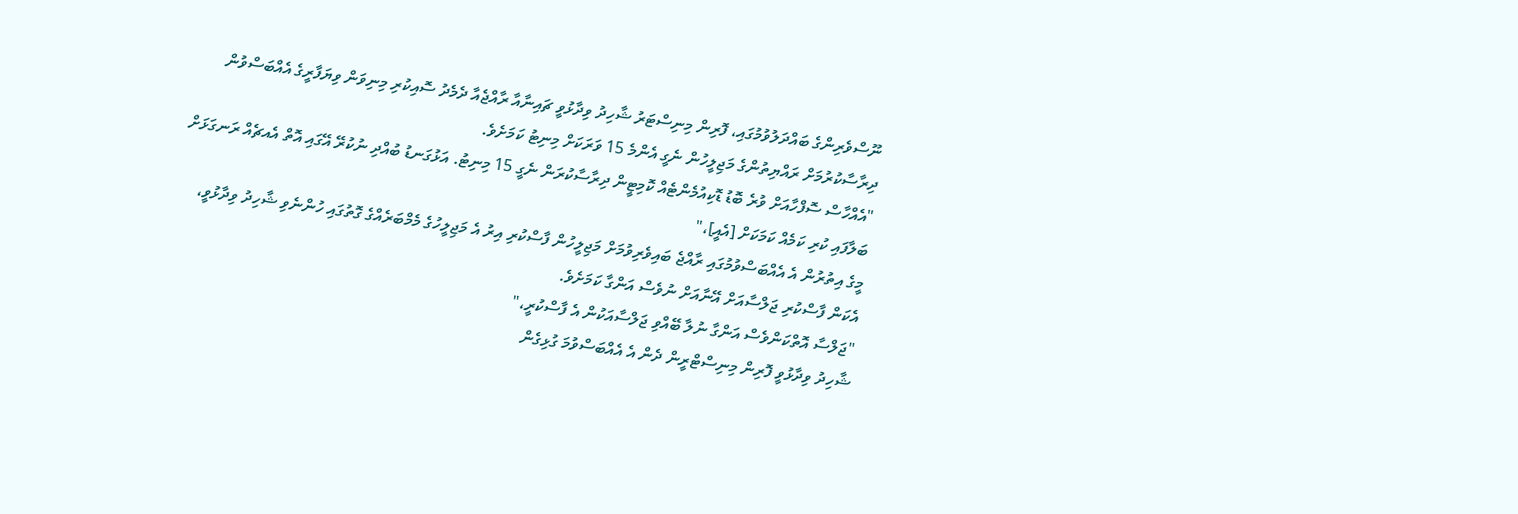ނޫސްވެރިންގެ ބައްދަލުވުމުގައި، ފޮރިން މިނިސްޓަރު ޝާހިދު ވިދާޅުވީ ޗައިނާއާ ރާއްޖެއާ ދެމެދު ސޮއިކުރި މިނިވަން ވިޔަފާރީގެ އެއްބަސްވުން ދިރާސާކުރުމަށް ރައްޔިތުންގެ މަޖިލީހުން ނެގީ އެންމެ 15 ވަރަކަށް މިނިޓު ކަމަށެވެ.
"އެއްހާސް ސޮފްހާއަށް ވުރެ ބޮޑު ޑޮކިއުމެންޓެއް ކޮމިޓީން ދިރާސާކުރަން ނެގީ 15 މިނިޓު. އަޅުގަނޑު ބުއްދި ނުކުރޭ އޭގައި އޮތް އެއޗެއް ރަނގަޅަށް ބަލާފައި ކުރި ކަމެއް ކަމަކަށް [އެއީ]،"
މީގެ އިތުރުން އެ އެއްބަސްވުމުގައި ރާއްޖެ ބައިވެރިވުމަށް މަޖިލީހުން ފާސްކުރި އިރު އެ މަޖިލީހުގެ މެމްބަރެއްގެ ގޮތުގައި ހުންނެވި ޝާހިދު ވިދާޅުވީ، އެކަން ފާސްކުރި ޖަލްސާއަށް އޭނާއަށް ނުވެސް އަންގާ ކަމަށެވެ.
"ޖަލްސާ އޮތްކަންވެސް އަންގާ ނުލާ ބޭއްވި ޖަލްސާއަކުން އެ ފާސްކުރީ،"
ޝާހިދު ވިދާޅުވީ ފޮރިން މިނިސްޓްރީން ދެން އެ އެއްބަސްވުމަ ގުޅިގެން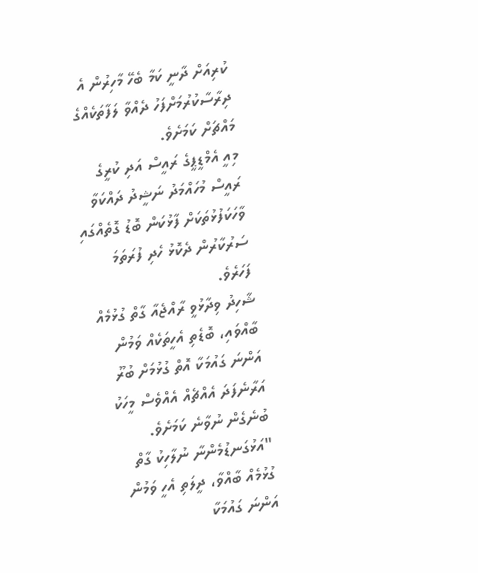ކުރިއަށް ދާނީ ކަމާ ބެހޭ މާހިރުން އެ ދިރާސާކުރުމަށްފަހު ދެއްވާ ލަފާތަކެއްގެ މައްޗަށް ކަމަށެވެ.
މިއީ އެމްޑީޕީގެ ރައީސް އަދި ކުރީގެ ރައީސް މުހައްމަދު ނަޝީދު ދައްކަވާ ވާހަކަފުޅުތަކަށް ފާޅުކަން ބޮޑު ގޮތެއްގައި ސަރުކާރުން ދެކޮޅު ހެދި ފުރަތަމަ ފަހަރެވެ.
ޝާހިދު ވިދާޅުވީ ރާއްޖެއާ ގާތް ގުޅުމެއް ބާއްވައި، ބޮޑެތި އެހީތަކެއް ވަމުން އަންނަ ގައުމަކާ އޮތް ގުޅުމަށް ބުރޫ އަރާނެފަދަ އެއްޗެއް އެއްވެސް މީހަކު ބުނެގެން ނުވާނެ ކަމަށެވެ.
"އަޅުގަނޑުމެންނާ ނުލާހިކު ގާތް ގުޅުމެއް ބާއްވާ، ދީލަތި އެހީ ވަމުން އަންނަ ގައުމަކާ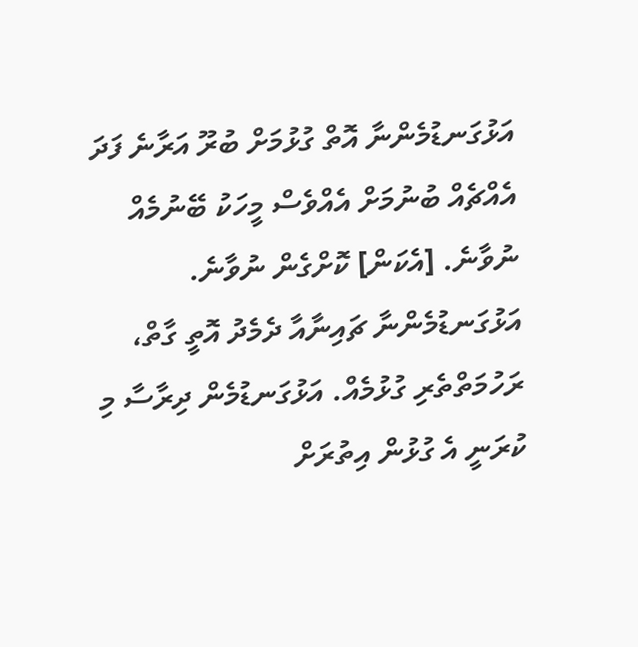އަޅުގަނޑުމެންނާ އޮތް ގުޅުމަށް ބުރޫ އަރާނެ ފަދަ އެއްޗެއް ބުނުމަށް އެއްވެސް މީހަކު ބޭނުމެއް ނުވާނެ. [އެކަން] ކޮށްގެން ނުވާނެ. އަޅުގަނޑުމެންނާ ޗައިނާއާ ދެމެދު އޮތީ ގާތް، ރަހުމަތްތެރި ގުޅުމެއް. އަޅުގަނޑުމެން ދިރާސާ މި ކުރަނީ އެ ގުޅުން އިތުރަށް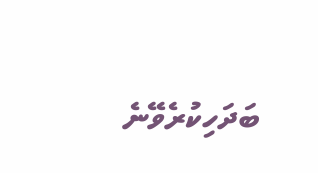ބަދަހިކުރެވޭނެ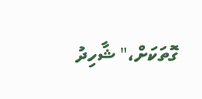ގޮތަކަށް،" ޝާހިދު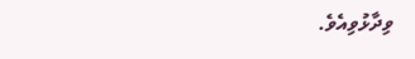ވިދާޅުވިއެވެ.